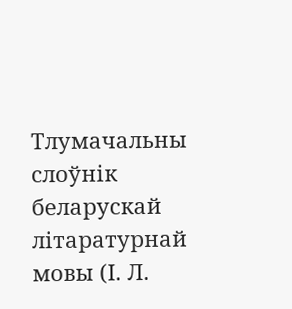Тлумачальны слоўнік беларускай літаратурнай мовы (І. Л.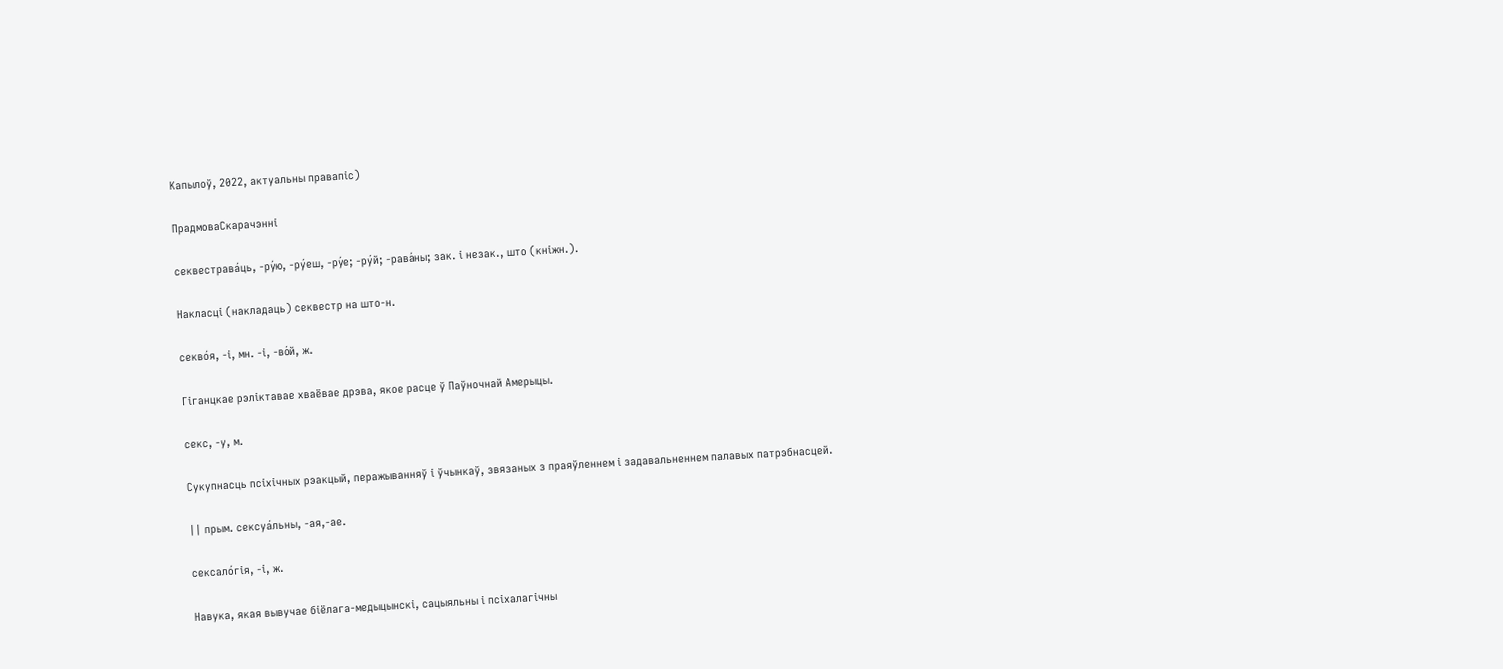Капылоў, 2022, актуальны правапіс)

ПрадмоваСкарачэнні

секвестрава́ць, -ру́ю, -ру́еш, -ру́е; -ру́й; -рава́ны; зак. і незак., што (кніжн.).

Накласці (накладаць) секвестр на што-н.

секво́я, -і, мн. -і, -во́й, ж.

Гіганцкае рэліктавае хваёвае дрэва, якое расце ў Паўночнай Амерыцы.

секс, -у, м.

Сукупнасць псіхічных рэакцый, перажыванняў і ўчынкаў, звязаных з праяўленнем і задавальненнем палавых патрэбнасцей.

|| прым. сексуа́льны, -ая,-ае.

сексало́гія, -і, ж.

Навука, якая вывучае біёлага-медыцынскі, сацыяльны і псіхалагічны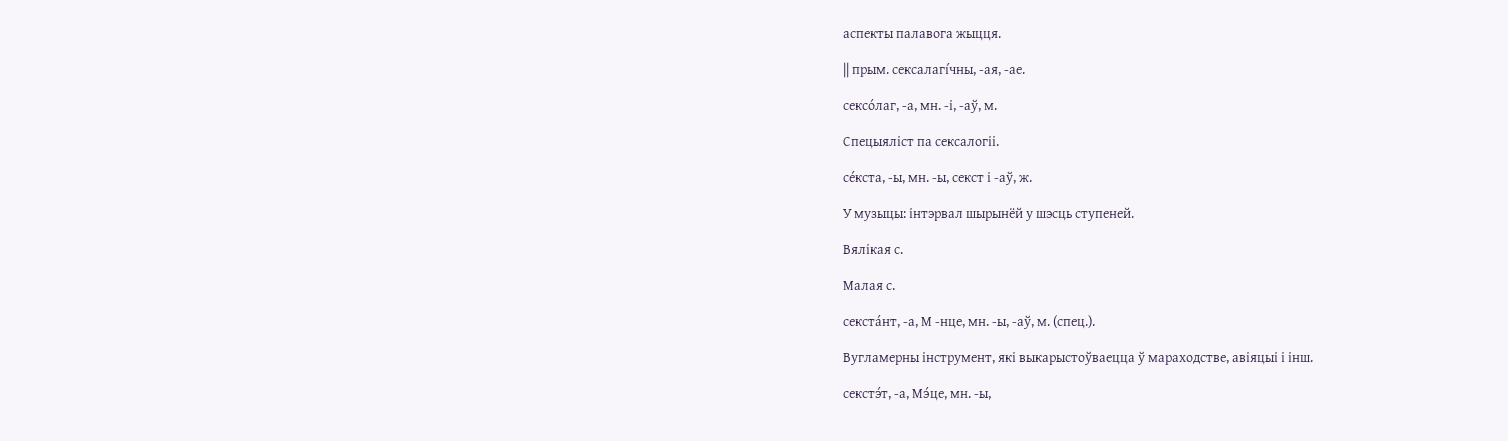аспекты палавога жыцця.

|| прым. сексалагі́чны, -ая, -ае.

сексо́лаг, -а, мн. -і, -аў, м.

Спецыяліст па сексалогіі.

се́кста, -ы, мн. -ы, секст і -аў, ж.

У музыцы: інтэрвал шырынёй у шэсць ступеней.

Вялікая с.

Малая с.

секста́нт, -а, М -нце, мн. -ы, -аў, м. (спец.).

Вугламерны інструмент, які выкарыстоўваецца ў мараходстве, авіяцыі і інш.

секстэ́т, -а, Мэ́це, мн. -ы,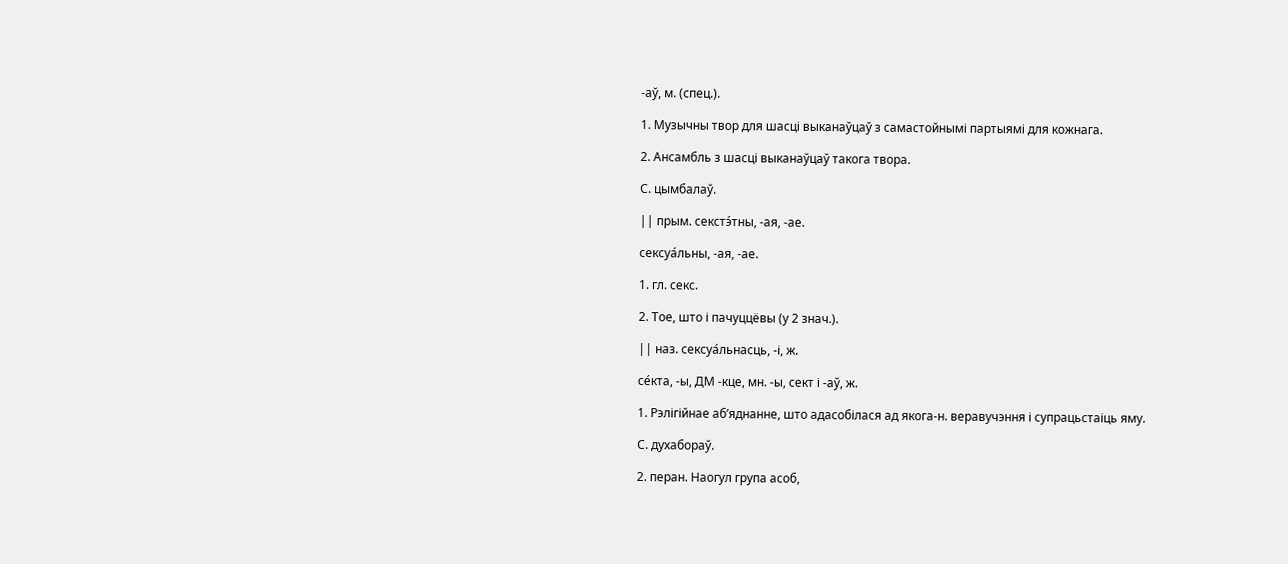-аў, м. (спец.).

1. Музычны твор для шасці выканаўцаў з самастойнымі партыямі для кожнага.

2. Ансамбль з шасці выканаўцаў такога твора.

С. цымбалаў.

|| прым. секстэ́тны, -ая, -ае.

сексуа́льны, -ая, -ае.

1. гл. секс.

2. Тое, што і пачуццёвы (у 2 знач.).

|| наз. сексуа́льнасць, -і, ж.

се́кта, -ы, ДМ -кце, мн. -ы, сект і -аў, ж.

1. Рэлігійнае аб’яднанне, што адасобілася ад якога-н. веравучэння і супрацьстаіць яму.

С. духабораў.

2. перан. Наогул група асоб,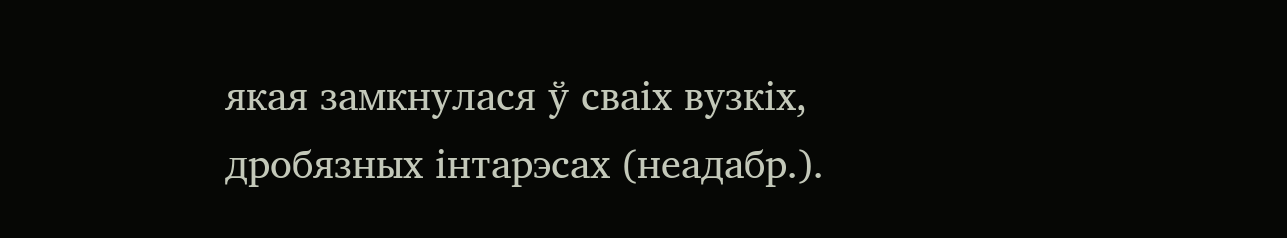якая замкнулася ў сваіх вузкіх, дробязных інтарэсах (неадабр.).